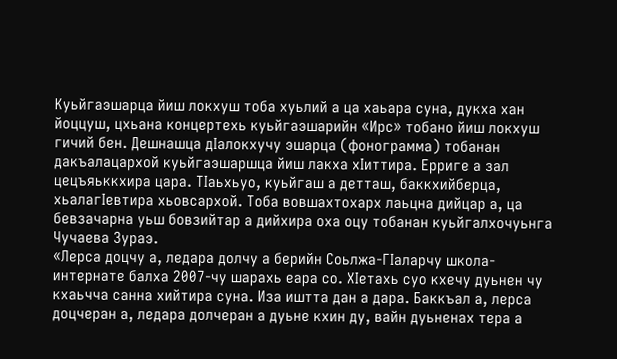Куьйгаэшарца йиш локхуш тоба хуьлий а ца хаьара суна, дукха хан йоццуш, цхьана концертехь куьйгаэшарийн «Ирс» тобано йиш локхуш гичий бен. Дешнашца дIалокхучу эшарца (фонограмма) тобанан дакъалацархой куьйгаэшаршца йиш лакха хIиттира. Ерриге а зал цецъяьккхира цара. ТIаьхьуо, куьйгаш а детташ, баккхийберца, хьалагIевтира хьовсархой. Тоба вовшахтохарх лаьцна дийцар а, ца бевзачарна уьш бовзийтар а дийхира оха оцу тобанан куьйгалхочуьнга Чучаева Зураэ.
«Лерса доцчу а, ледара долчу а берийн Соьлжа-ГIаларчу школа-интернате балха 2007-чу шарахь еара со. ХIетахь суо кхечу дуьнен чу кхаьчча санна хийтира суна. Иза иштта дан а дара. Баккъал а, лерса доцчеран а, ледара долчеран а дуьне кхин ду, вайн дуьненах тера а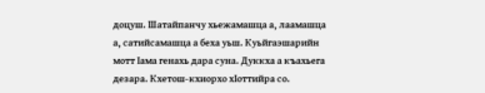доцуш. Шатайпанчу хьежамашца а, лаамашца а, сатийсамашца а беха уьш. Куьйгаэшарийн мотт Iама генахь дара суна. Дуккха а къахьега дезара. Кхетош-кхиорхо хIоттийра со.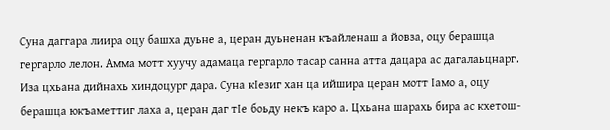Суна даггара лиира оцу башха дуьне а, церан дуьненан къайленаш а йовза, оцу берашца гергарло лелон. Амма мотт хуучу адамаца гергарло тасар санна атта дацара ас дагалаьцнарг. Иза цхьана дийнахь хиндоцург дара. Суна кIезиг хан ца ийшира церан мотт Iамо а, оцу берашца юкъаметтиг лаха а, церан даг тIе боьду некъ каро а. Цхьана шарахь бира ас кхетош-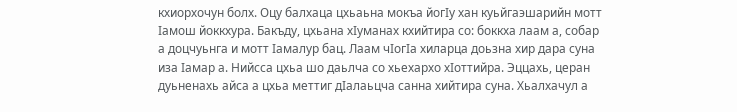кхиорхочун болх. Оцу балхаца цхьаьна мокъа йогIу хан куьйгаэшарийн мотт Iамош йоккхура. Бакъду, цхьана хIуманах кхийтира со: боккха лаам а, собар а доцчуьнга и мотт Iамалур бац. Лаам чIогIа хиларца доьзна хир дара суна иза Iамар а. Нийсса цхьа шо даьлча со хьехархо хIоттийра. Эццахь, церан дуьненахь айса а цхьа меттиг дIалаьцча санна хийтира суна. Хьалхачул а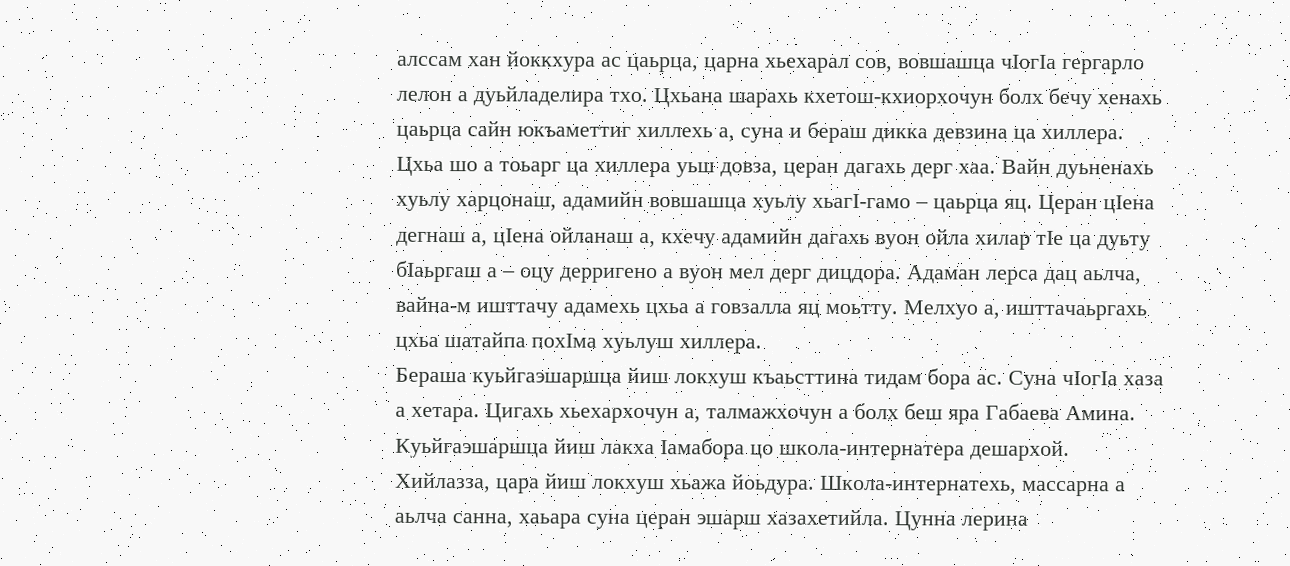алссам хан йоккхура ас цаьрца, царна хьехарал сов, вовшашца чIогIа гергарло лелон а дуьйладелира тхо. Цхьана шарахь кхетош-кхиорхочун болх бечу хенахь цаьрца сайн юкъаметтиг хиллехь а, суна и бераш дикка девзина ца хиллера. Цхьа шо а тоьарг ца хиллера уьш довза, церан дагахь дерг хаа. Вайн дуьненахь хуьлу харцонаш, адамийн вовшашца хуьлу хьагI-гамо – цаьрца яц. Церан цIена дегнаш а, цIена ойланаш а, кхечу адамийн дагахь вуон ойла хилар тIе ца дуьту бIаьргаш а – оцу дерригено а вуон мел дерг дицдора. Адаман лерса дац аьлча, вайна-м ишттачу адамехь цхьа а говзалла яц моьтту. Мелхуо а, ишттачаьргахь цхьа шатайпа похIма хуьлуш хиллера.
Бераша куьйгаэшаршца йиш локхуш къаьсттина тидам бора ас. Суна чIогIа хаза а хетара. Цигахь хьехархочун а, талмажхочун а болх беш яра Габаева Амина. Куьйгаэшаршца йиш лакха Iамабора цо школа-интернатера дешархой. Хийлазза, цара йиш локхуш хьажа йоьдура. Школа-интернатехь, массарна а аьлча санна, хаьара суна церан эшарш хазахетийла. Цунна лерина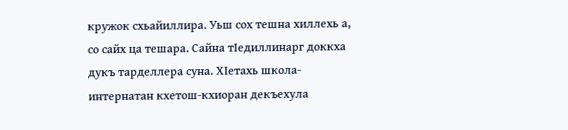кружок схьайиллира. Уьш сох тешна хиллехь а, со сайх ца тешара. Сайна тIедиллинарг доккха дукъ тарделлера суна. ХIетахь школа-интернатан кхетош-кхиоран декъехула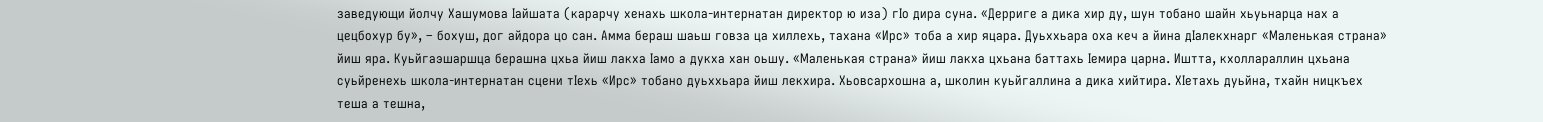заведующи йолчу Хашумова Iайшата (карарчу хенахь школа-интернатан директор ю иза) гIо дира суна. «Дерриге а дика хир ду, шун тобано шайн хьуьнарца нах а цецбохур бу», – бохуш, дог айдора цо сан. Амма бераш шаьш говза ца хиллехь, тахана «Ирс» тоба а хир яцара. Дуьххьара оха кеч а йина дIалекхнарг «Маленькая страна» йиш яра. Куьйгаэшаршца берашна цхьа йиш лакха Iамо а дукха хан оьшу. «Маленькая страна» йиш лакха цхьана баттахь Iемира царна. Иштта, кхоллараллин цхьана суьйренехь школа-интернатан сцени тIехь «Ирс» тобано дуьххьара йиш лекхира. Хьовсархошна а, школин куьйгаллина а дика хийтира. ХIетахь дуьйна, тхайн ницкъех теша а тешна,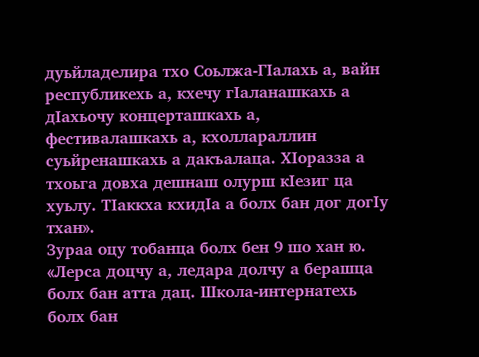дуьйладелира тхо Соьлжа-ГIалахь а, вайн республикехь а, кхечу гIаланашкахь а дIахьочу концерташкахь а, фестивалашкахь а, кхоллараллин суьйренашкахь а дакъалаца. ХIоразза а тхоьга довха дешнаш олурш кIезиг ца хуьлу. ТIаккха кхидIа а болх бан дог догIу тхан».
Зураа оцу тобанца болх бен 9 шо хан ю.
«Лерса доцчу а, ледара долчу а берашца болх бан атта дац. Школа-интернатехь болх бан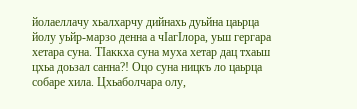йолаеллачу хьалхарчу дийнахь дуьйна цаьрца йолу уьйр-марзо денна а чIагIлора, уьш гергара хетара суна. ТIаккха суна муха хетар дац тхаьш цхьа доьзал санна?! Оцо суна ницкъ ло цаьрца собаре хила. Цхьаболчара олу,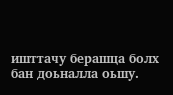ишттачу берашца болх бан доьналла оьшу.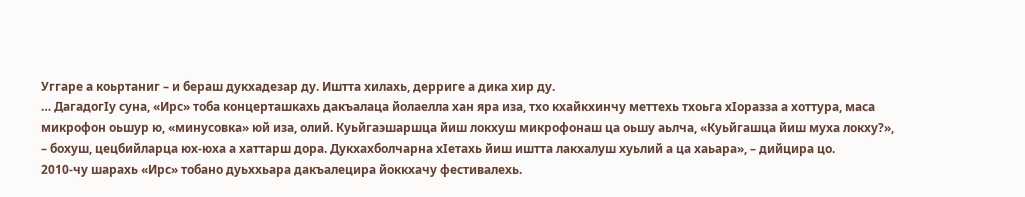Уггаре а коьртаниг – и бераш дукхадезар ду. Иштта хилахь, дерриге а дика хир ду.
… ДагадогIу суна, «Ирс» тоба концерташкахь дакъалаца йолаелла хан яра иза, тхо кхайкхинчу меттехь тхоьга хIоразза а хоттура, маса микрофон оьшур ю, «минусовка» юй иза, олий. Куьйгаэшаршца йиш локхуш микрофонаш ца оьшу аьлча, «Куьйгашца йиш муха локху?», – бохуш, цецбийларца юх-юха а хаттарш дора. Дукхахболчарна хIетахь йиш иштта лакхалуш хуьлий а ца хаьара», – дийцира цо.
2010-чу шарахь «Ирс» тобано дуьххьара дакъалецира йоккхачу фестивалехь.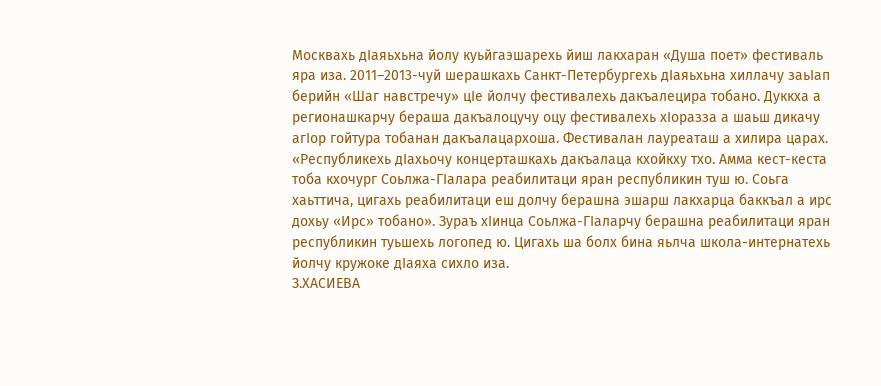Москвахь дIаяьхьна йолу куьйгаэшарехь йиш лакхаран «Душа поет» фестиваль яра иза. 2011–2013-чуй шерашкахь Санкт-Петербургехь дIаяьхьна хиллачу заьIап берийн «Шаг навстречу» цIе йолчу фестивалехь дакъалецира тобано. Дуккха а регионашкарчу бераша дакъалоцучу оцу фестивалехь хIоразза а шаьш дикачу агIор гойтура тобанан дакъалацархоша. Фестивалан лауреаташ а хилира царах.
«Республикехь дIахьочу концерташкахь дакъалаца кхойкху тхо. Амма кест-кеста тоба кхочург Соьлжа-ГIалара реабилитаци яран республикин туш ю. Соьга хаьттича, цигахь реабилитаци еш долчу берашна эшарш лакхарца баккъал а ирс дохьу «Ирс» тобано». Зураъ хIинца Соьлжа-ГIаларчу берашна реабилитаци яран республикин туьшехь логопед ю. Цигахь ша болх бина яьлча школа-интернатехь йолчу кружоке дIаяха сихло иза.
З.ХАСИЕВА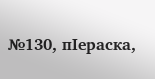№130, пIераска,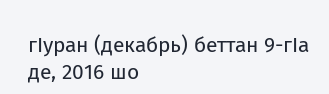гIуран (декабрь) беттан 9-гIа де, 2016 шо